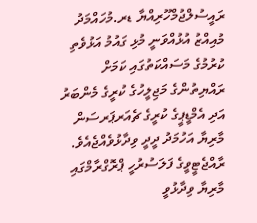ރައީސުލްޖުމްހޫރިއްޔާ ޑރ.މުހައްމަދު މުއިއްޒު އުޅުއްވަނީ މުޅި ގައުމު އަޅުވެތި ކުރުމުގެ މަސައްކަތުގައި ކަމަށް ރައްޔިތުންގެ މަޖިލީހުގެ ކުރީގެ މެންބަރު އަދި އެމްޑީޕީގެ ކުރީގެ ޗެއަރޕަރސަން މާރިޔާ އަހުމަދު ދީދީ ވިދާޅުވެއްޖެއެވެ.
ރާއްޖެޓީވީގެ ފަލަސުރުހީ ޕްރޮގްރާމްގައި މާރިޔާ ވިދާޅުވީ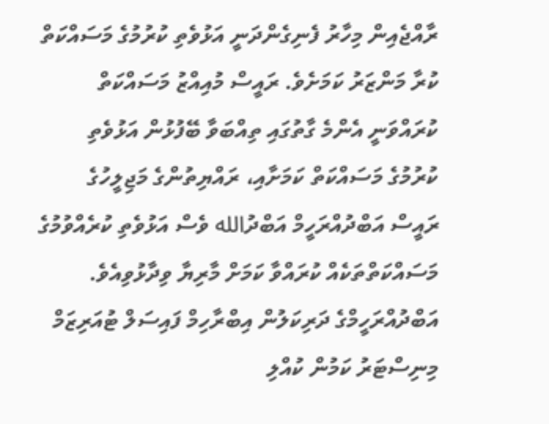ރާއްޖެއިން މިހާރު ފެނިގެންދަނީ އަޅުވެތި ކުރުމުގެ މަސައްކަތް ކުރާ މަންޒަރު ކަމަށެވެ. ރައީސް މުއިއްޒު މަސައްކަތް ކުރައްވަނީ އެންމެ ގާތުގައި ތިއްބަވާ ބޭފުޅުން އަޅުވެތި ކުރުމުގެ މަސައްކަތް ކަމަށާއި، ރައްޔިތުންގެ މަޖިލީހުގެ ރައީސް އަބްދުއްރަހީމް އަބްދުالله ވެސް އަޅުވެތި ކުރެއްވުމުގެ މަސައްކަތްތަކެއް ކުރައްވާ ކަމަށް މާރިޔާ ވިދާޅުވިއެވެ.
އަބްދުއްރަހީމްގެ ދަރިކަލުން އިބްރާހިމް ފައިސަލް ޓުއަރިޒަމް މިނިސްޓަރު ކަމުން ކުއްލި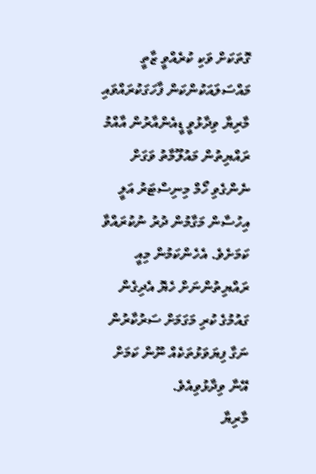ގޮތަކަށް ވަކި ކުރެއްވީ ޒާތީ މައްސަލައަކުންކަން ފާހަގަކުރައްވައި މާރިޔާ ވިދާޅުވީ ޑީއެންއާރުން އާއްމު ރައްޔިތުން މައުލޫމާތު ވަގަށް ނެންގެވި ހޯމް މިނިސްޓަރު އަލީ އިހުސާން މަގާމުން ދުރު ނުކުރައްވާ ކަމަށެވެ. އެހެންކަމުން މިއީ ރައްޔިތުންނަށް ހެޔޮ އެދިގެން ގައުމުގެ ކުރި މަގަމަށް ސަރުކާރުން ނަގާ ފިޔަވަޅުތަކެއް ނޫން ކަމަށް އޭނާ ވިދާޅުވިއެވެ.
މާރިޔާ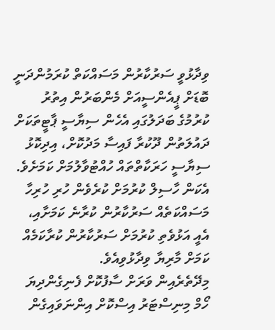ވިދާޅުވީ ސަރުކާރުން މަސައްކަތް ކުރަމުންދަނީ ބޮޑަށް ޕީއެންސީއަށް މެންބަރުން އިތުރު ކުރުމުގެ ބަދަލުގައި އެހެން ސިޔާސީ ޕާޓީތަކަށް ދައުލަތުން ދޫކުރާ ފައިސާ މަދުކޮށް، އިދިކޮޅު ސިޔާސީ ހަރަކާތްތައް ހުއްޓުވާލުމަށް ކަމަށެވެ. އެކަން ހާސިލް ކުރުމަށް ކުރެވެން ހުރި ހުރިހާ މަސައްކަތެއް ސަރުކާރުން ކުރާނެ ކަމަށާއި، އެއީ އަޅުވެތި ކުރުމަށް ސަރުކާރުން ކުރާކަމެއް ކަމަށް މާރިޔާ ވިދާޅުވިއެވެ.
މިދޭތެރެއިން ވަރަށް ސާފުކޮށް ފެނިގެންދިޔަ ހޯމް މިނިސްޓަރު އިސްކޮށް އިންނަވައިގެން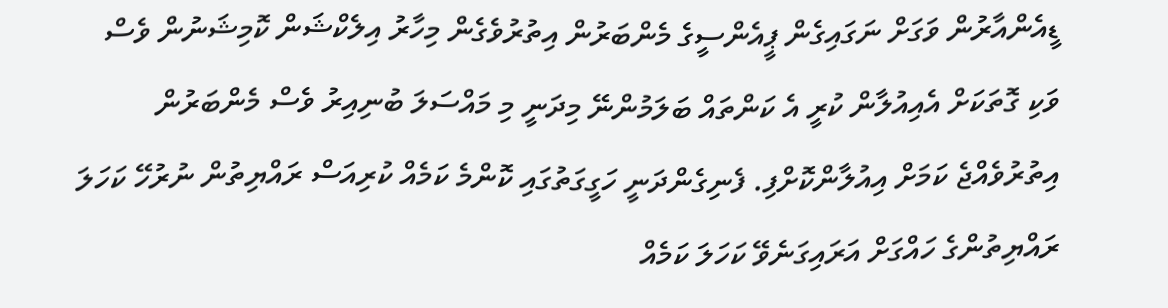ޑީއެންއާރުން ވަގަށް ނަގައިގެން ޕީއެންސީގެ މެންބަރުން އިތުރުވެގެން މިހާރު އިލެކްޝަން ކޮމިޝަނުން ވެސް ވަކި ގޮތަކަށް އެއިއުލާން ކުރީ އެ ކަންތައް ބަލަމުންނޭ މިދަނީ މި މައްސަލަ ބުނިއިރު ވެސް މެންބަރުން އިތުރުވެއްޖެ ކަމަށް އިއުލާންކޮށްފި. ފެނިގެންދަނީ ހަގީގަތުގައި ކޮންމެ ކަމެއް ކުރިއަސް ރައްޔިތުން ނުރުހޭ ކަހަލަ ރައްޔިތުންގެ ހައްގަށް އަރައިގަނެވޭ ކަހަލަ ކަމެއް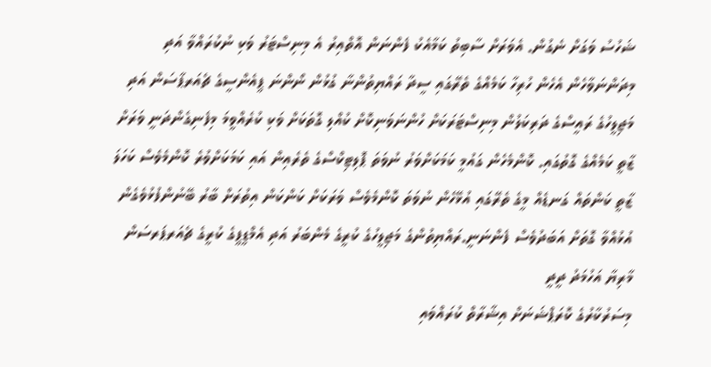ޝަހުސު ވަގަށް ނެގުން. އެވަރަށް ސާބިތު ކަމާއެކު ފެންނަން އޮތްއިރު އެ މިނިސްޓަރު ވަކި ނުކުރައްވާ އަދި މިދަންނަވާހެން އެހެން ހުރިހާ ކަމެއްގެ ތެރޭގައި ސީދާ ރައްޔިތުންނާ ގުޅުން ނޯންނަ ޕީއެންސީގެ ޗެއަރޕާސަން އަދި މަޖިލީހުގެ ރައީސްގެ ދަރިކަލުން މިނިސްޓަރަކަށް ހުންނަވަނިކޮށް ކުއްލި ގޮތަކަށް ވަކި ކުރެއްވީމަ މިފެނިގެންދަނީ ވަރަށް ޒާތީ ކަމެއްގެ ގޮތުގައި. ކޮންމެހެން ގައުމީ ކަމަކަށްވަރު ނުވަތަ ޕޮލިޓިކްސްގެ ތެރެއިން އައި ކަމަކަށްވުރެ ކޮންމެވެސް ކަހަލަ ޒާތީ ކަންތައް ގަނޑެއް މީގެ ތެރޭގައި އުޅޭހެން ނުވަތަ ކޮންމެވެސް ވަރަކަށް ކަންކަން އިތުރަށް ބާރު ބޭނުންފުޅުވެގެން އުޅުއްވާ ގޮތަށް އަބަދުވެސް ފެންނަނީ.ރައްޔިތުންގެ މަޖިލީހުގެ ކުރީގެ މެންބަރު އަދި އެމްޑީޕީގެ ކުރީގެ ޗެއަރޕަރސަން މާރިޔާ އަހުމަދު ދީދީ
މިސަރުކާރުގެ ކޮރަޕްޝަނަށް އިޝާރާތް ކުރައްވައި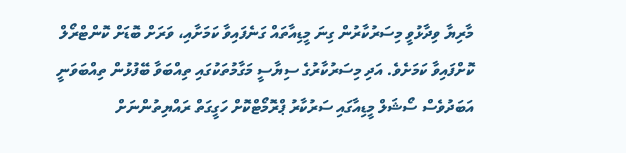މާރިޔާ ވިދާޅުވީ މިސަރުކާރުން ގިނަ މީޑިއާތައް ގަނެފައިވާ ކަމަށާއި، ވަރަށް ބޮޑަށް ކޮންޓްރޯލް ކޮށްފައިވާ ކަމަށެވެ. އަދި މިސަރުކާރުގެ ސިޔާސީ މަގާމުތަކުގައި ތިއްބަވާ ބޭފުޅުން ތިއްބަވަނީ އަބަދުވެސް ސޯޝަލް މީޑިއާގައި ސަރުކާރު ޕްރޮމޯޓްކޮށް ހަގީގަތް ރައްޔިތުންނަށް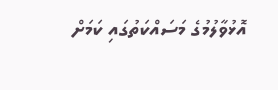އޮޅުވާލުމުގެ މަސައްކަތުގައި ކަމަށް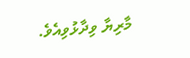މާރިޔާ ވިދާޅުވިއެވެ.